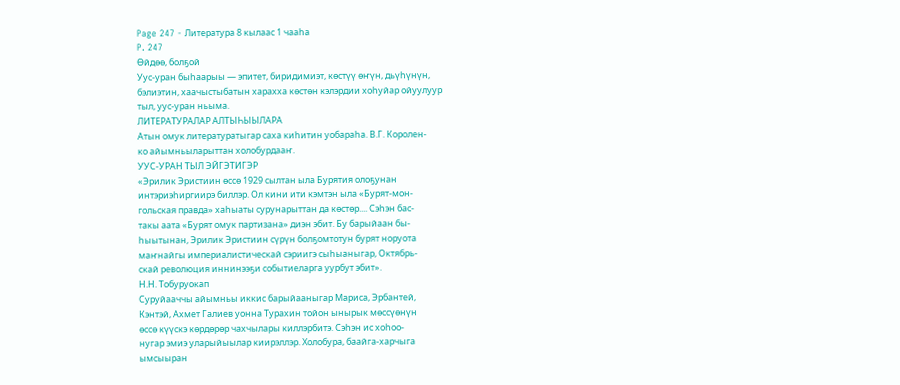Page 247 - Литература 8 кылаас 1 чааhа
P. 247
Өйдөө, болҕой
Уус-уран быһаарыы — эпитет, биридимиэт, көстүү өҥүн, дьүһүнүн,
бэлиэтин, хаачыстыбатын харахха көстөн кэлэрдии хоһуйар ойуулуур
тыл, уус-уран ньыма.
ЛИТЕРАТУРАЛАР АЛТЫҺЫЫЛАРА
Атын омук литературатыгар саха киһитин уобараһа. В.Г. Королен-
ко айымньыларыттан холобурдааҥ.
УУС-УРАН ТЫЛ ЭЙГЭТИГЭР
«Эрилик Эристиин өссө 1929 сылтан ыла Бурятия олоҕунан
интэриэһиргиирэ биллэр. Ол кини ити кэмтэн ыла «Бурят-мон-
гольская правда» хаһыаты сурунарыттан да көстөр.... Сэһэн бас-
такы аата «Бурят омук партизана» диэн эбит. Бу барыйаан бы-
һыытынан, Эрилик Эристиин сүрүн болҕомтотун бурят норуота
маҥнайгы империалистическай сэриигэ сыһыаныгар, Октябрь-
скай революция иннинээҕи событиеларга уурбут эбит».
Н.Н. Тобуруокап
Суруйааччы айымньы иккис барыйааныгар Мариса, Эрбантей,
Кэнтэй, Ахмет Галиев уонна Турахин тойон ынырык мөссүөнүн
өссө күүскэ көрдөрөр чахчылары киллэрбитэ. Сэһэн ис хоһоо-
нугар эмиэ уларыйыылар киирэллэр. Холобура, баайга-харчыга
ымсыыран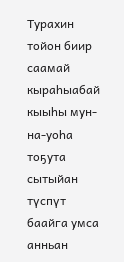Турахин тойон биир саамай кыраһыабай кыыһы мун-
на-уоһа тоҕута сытыйан түспүт баайга умса анньан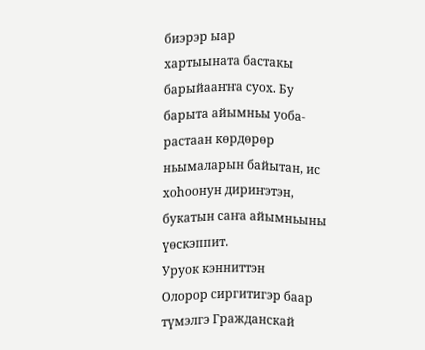биэрэр ыар
хартыыната бастакы барыйааҥҥа суох. Бу барыта айымньы уоба-
растаан көрдөрөр ньымаларын байытан, ис хоһоонун дириҥэтэн,
букатын саҥа айымньыны үөскэппит.
Уруок кэнниттэн
Олорор сиргитигэр баар түмэлгэ Гражданскай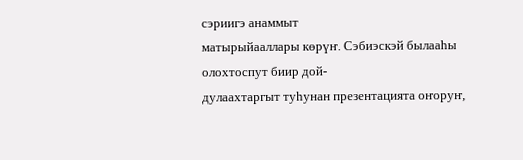сэриигэ анаммыт
матырыйааллары көрүҥ. Сэбиэскэй былааһы олохтоспут биир дой-
дулаахтаргыт туһунан презентацията оҥоруҥ,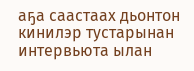аҕа саастаах дьонтон
кинилэр тустарынан интервьюта ылан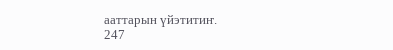ааттарын үйэтитиҥ.
247